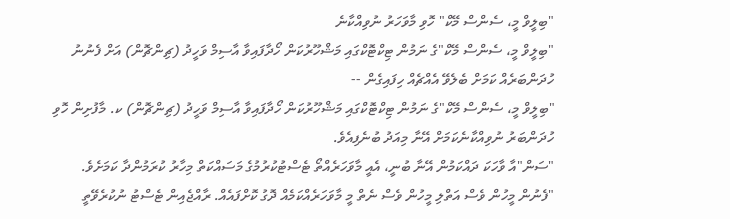"ބިލީވް މީ، ސެންސް މޭކް" ހޮވި މާވަހަރު ނުވިއްކާނެ
"ބިލީވް މީ، ސެންސް މޭކް"ގެ ނަމުން ޓިކްޓޮކްގައި މަޝްހޫރުކަން ހޯދާފައިވާ އާސިމް ވަހީދު (ޗިންޗޮން) އަށް ފެނުނު ހުދަންބަރެއް ކަމަށް ބެލެވޭ އެއްޗެއް ހިފައިގެން --
"ބިލީވް މީ، ސެންސް މޭކް"ގެ ނަމުން ޓިކްޓޮކްގައި މަޝްހޫރުކަން ހޯދާފައިވާ އާސިމް ވަހީދު (ޗިންޗޮން) ކ. މާފުށިން ހޮވި ހުދަންބަރު ނުވިއްކާނެކަމަށް އޭނާ މިއަދު ބުނެފިއެވެ.
"ސަން"އާ ވާހަކަ ދައްކަމުން އޭނާ ބުނީ، އެއީ މާވަހަރެއްތޯ ޓެސްޓުކުރުމުގެ މަސައްކަތް މިހާރު ކުރަމުންދާ ކަމަށެވެ.
"ފެނުން މީހުން ވެސް އަތްލި މީހުން ވެސް ނެތް މީ މާވަހަރެއްކަމެއް ދޮގު ކޮށްފައެއް. ރާއްޖެއިން ޓެސްޓު ނުކުރެވޭތީ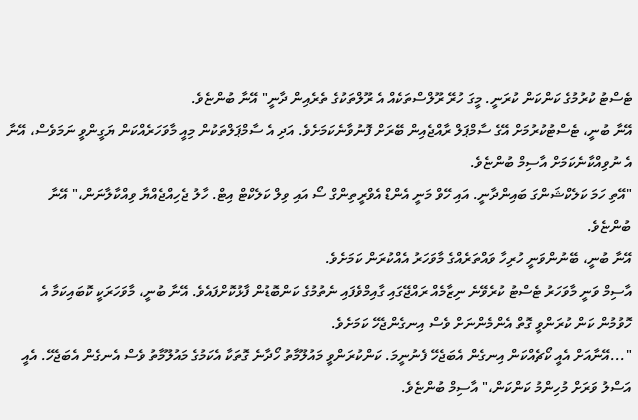ޓެސްޓު ކުރުމުގެ ކަންކަން ކުރަނީ. މީގަ ހުރޭ ރޫލްސްތަކެއް އެ ރޫލްތަކުގެ ތެރެއިން ދާނީ" އޭނާ ބުންޏެވެ.
އޭނާ ބުނީ، ޓެސްޓުކުރުމަށް އޭގެ ސާމްޕަލް ރާއްޖެއިން ބޭރަށް ފޮނުވާނެކަމަށެވެ. އަދި އެ ސާމްޕަލްތަކުން މިއީ މާވަހަރެއްކަން ޔަގީންވީ ނަމަވެސް، އޭނާ އެ ނުވިއްކާނެކަމަށް އާސިމް ބުންޏެވެ.
"އޭތި ހަމަ ކަލެކްޝަންގަ ބައިންދާނީ. އައި ހޭވް މަނީ އެންޑް އެވްރީތިންގް ސޯ އައި ވިލް ކަލެކްޓް އިޓް. ހާލު ޖެހިއްޖެއްޔާ ވިއްކާލާނަން،" އޭނާ ބުންޏެވެ.
އޭނާ ބުނީ، ބޭނުންވަނީ ހުރިހާ ވައްތަރެއްގެ މާވަހަރު އެއްކުރަން ކަމަށެވެ.
އާސިމް ވަނީ މާވަހަރު ޓެސްޓު ކުރެވޭނެ ނިޒާމެއް ރައްޖޭގައި ގާއިމްވެފައި ނެތުމުގެ ކަންބޮޑުން ފާޅުކޮށްފައެވެ. އޭނާ ބުނީ، މާވަހަރަކީ ކޮބައިކަމާ އެ ހޮވުމުން ކަން ކުރަންވީ ގޮތް އެންމެންނަށް ވެސް އިނގެންޖެހޭ ކަމަށެވެ.
"...އޭނާއަށް އެއީ ކޯޗެއްކަން އިނގެން އެބަޖެހޭ ފެނުނީމަ. ކަންކުރަންވީ މައުލޫމާތު ހޯދާނެ ގޮތަކާ އެކަމުގެ މައުލޫމާތު ވެސް އެނގެން އެބަޖެހޭ. އެއީ އަސްލު ވަރަށް މުހިންމު ކަންކަން،" އާސިމް ބުންޏެވެ.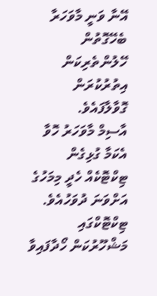އޭނާ ވަނީ މާވަހަރާ ބެހޭގޮތުން ހޭލުންތެރިކަން އިތުރުކުރަން ގޮވާލާފައެވެ.
އާސިމް މާވަހަރު ހޮވާ އެކަމާ ގުޅިގެން ޓިކްޓޮކެއް ހެދީ މިމަހުގެ އަށްވަނަ ދުވަހުއެވެ.
ޓިކްޓޮކްގައި މަޝްހޫރުކަން ހޯދާފައިވާ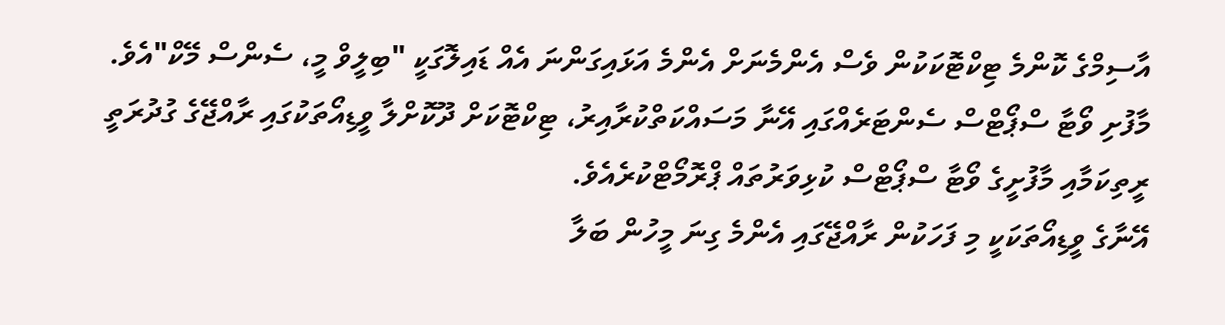އާސިމްގެ ކޮންމެ ޓިކްޓޮކަކުން ވެސް އެންމެނަށް އެންމެ އަޅައިގަންނަ އެއް ޑައިލޮގަކީ "ބިލީވް މީ، ސެންސް މޭކް"އެވެ.
މާފުށި ވޯޓާ ސްޕޯޓްސް ސެންޓަރެއްގައި އޭނާ މަސައްކަތްކުރާއިރު، ޓިކްޓޮކަށް ދޫކޮށްލާ ވީޑިއޯތަކުގައި ރާއްޖޭގެ ގުދުރަތީ ރީތިކަމާއި މާފުށީގެ ވޯޓާ ސްޕޯޓްސް ކުޅިވަރުތައް ޕްރޮމޯޓްކުރެއެވެ.
އޭނާގެ ވީޑިއޯތަކަކީ މި ފަހަކުން ރާއްޖޭގައި އެންމެ ގިނަ މީހުން ބަލާ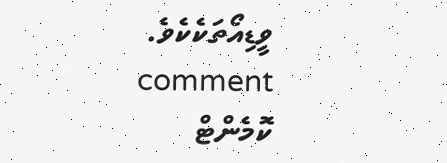ވީޑިއޯތަކެކެވެ.
comment ކޮމެންޓް